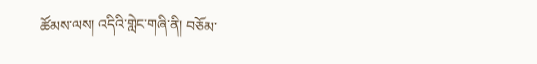ཚོམས་ལས། འདིའི་གླེང་གཞི་ནི། བཅོམ་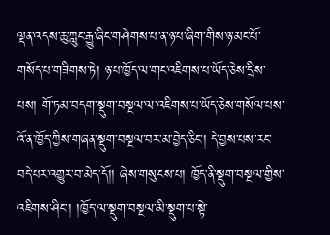ལྡན་འདས་ཆུ་ཀླུང་རྒྱུ་ཞིང་གཤེགས་པ་ན་ཉ་པ་ཞིག་གིས་ཉ་མང་པོ་གསོད་པ་གཟིགས་ཏེ། ཉ་པ་ཁྱོད་ལ་གང་འཇིགས་པ་ཡོད་ཅེས་དྲིས་པས། གོ་ཏམ་བདག་སྡུག་བསྔལ་ལ་འཇིགས་པ་ཡོད་ཅེས་གསོལ་པས་འོ་ན་ཁྱོད་ཀྱིས་གཞན་སྡུག་བསྔལ་བར་མ་བྱེད་ཅིང་། དེ་བྱས་པས་རང་བདེ་པར་འགྱུར་བ་མེད་དོ།། ཞེས་གསུངས་པ། ཁྱོད་ནི་སྡུག་བསྔལ་གྱིས་འཇིགས་ཤིང་། །ཁྱོད་ལ་སྡུག་བསྔལ་མི་སྡུག་པ་སྟེ་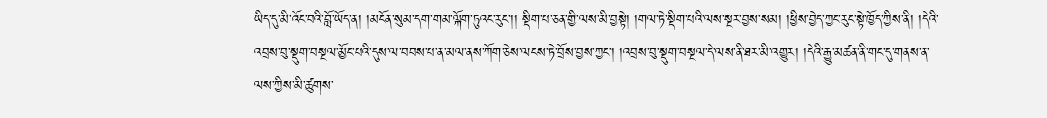ཡིད་དུ་མི་འོང་བའི་བློ་ཡོད་ན། །མངོན་སུམ་དག་གམ་ལྐོག་ཏུའང་རུང་།། སྡིག་པ་ཅན་གྱི་ལས་མི་བྱསྟེ། །གལ་ཏེ་སྡིག་པའི་ལས་སྔར་བྱས་སམ། །ཕྱིས་བྱེད་ཀྱང་རུང་སྟེ་ཁྱོད་ཀྱིས་ནི། །དེའི་འབྲས་བུ་སྡུག་བསྔལ་མྱོང་པའི་དུས་ལ་བབས་པ་ན་མལ་ནས་ཀོག་ཅེས་ལངས་ཏེ་བྲོས་བྱས་ཀྱང་། །འབྲས་བུ་སྡུག་བསྔལ་དེ་ལས་ནི་ཐར་མི་འགྱུར། །དེའི་རྒྱུ་མཚན་ནི་གང་དུ་གནས་ན་ལས་ཀྱིས་མི་ཚུགས་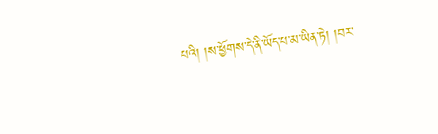པའི། །ས་ཕྱོགས་དེ་ནི་ཡོད་པ་མ་ཡིན་ཏེ། །བར་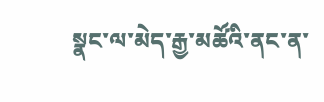སྣང་ལ་མེད་རྒྱ་མཚོའི་ནང་ན་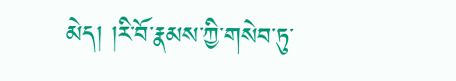མེད། །རི་བོ་རྣམས་ཀྱི་གསེབ་ཏུ་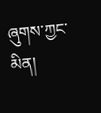ཞུགས་ཀྱང་མིན།